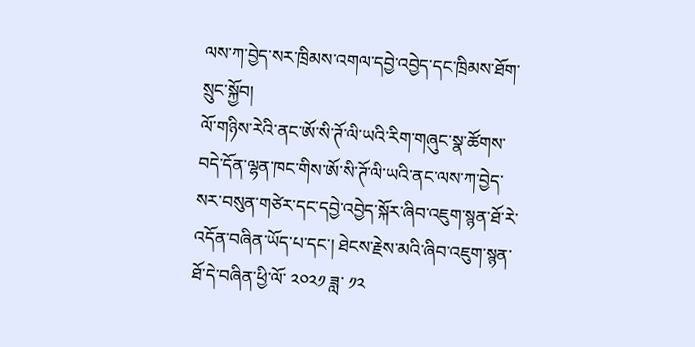ལས་ཀ་བྱེད་སར་ཁྲིམས་འགལ་དབྱེ་འབྱེད་དང་ཁྲིམས་ཐོག་སྲུང་སྐྱོབ།
ལོ་གཉིས་རེའི་ནང་ཨོ་སི་ཊོ་ལི་ཡའི་རིག་གཞུང་སྣ་ཚོགས་བདེ་དོན་ལྷན་ཁང་གིས་ཨོ་སི་ཊོ་ལི་ཡའི་ནང་ལས་ཀ་བྱེད་སར་བསུན་གཙེར་དང་དབྱེ་འབྱེད་སྐོར་ཞིབ་འཇུག་སྙན་ཐོ་རེ་འདོན་བཞིན་ཡོད་པ་དང་། ཐེངས་རྗེས་མའི་ཞིབ་འཇུག་སྙན་ཐོ་དེ་བཞིན་ཕྱི་ལོ་ ༢༠༢༡ ཟླ་ ༡༢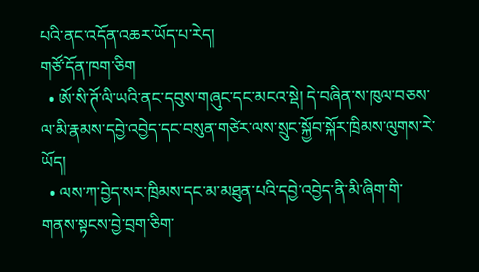པའི་ནང་འདོན་འཆར་ཡོད་པ་རེད།
གཙོ་དོན་ཁག་ཅིག
  • ཨོ་སི་ཊོ་ལི་ཡའི་ནང་དབུས་གཞུང་དང་མངའ་སྡེ། དེ་བཞིན་ས་ཁུལ་བཅས་ལ་མི་རྣམས་དབྱེ་འབྱེད་དང་བསུན་གཙེར་ལས་སྲུང་སྐྱོབ་སྐོར་ཁྲིམས་ལུགས་རེ་ཡོད།
  • ལས་ཀ་བྱེད་སར་ཁྲིམས་དང་མ་མཐུན་པའི་དབྱེ་འབྱེད་ནི་མི་ཞིག་གི་གནས་སྟངས་བྱེ་བྲག་ཅིག་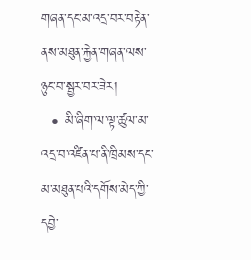གཞན་དང་མ་འདྲ་བར་བརྟེན་ནས་མཐུན་རྐྱེན་གཞན་ལས་ཉུང་བ་སྦྱར་བར་ཟེར།
  • མི་ཞིག་ལ་ལྟ་ཚུལ་མ་འདྲ་བ་འཛིན་པ་ནི་ཁྲིམས་དང་མ་མཐུན་པའི་དགོས་མེད་ཀྱི་དབྱེ་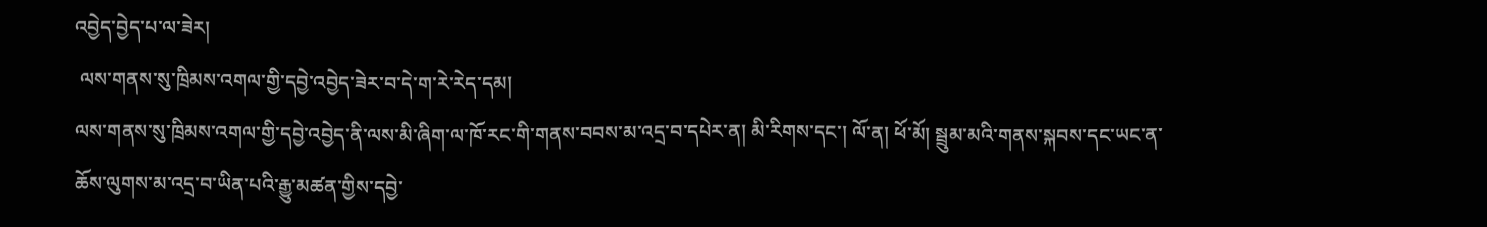འབྱེད་བྱེད་པ་ལ་ཟེར།
 ལས་གནས་སུ་ཁྲིམས་འགལ་གྱི་དབྱེ་འབྱེད་ཟེར་བ་དེ་ག་རེ་རེད་དམ།
ལས་གནས་སུ་ཁྲིམས་འགལ་གྱི་དབྱེ་འབྱེད་ནི་ལས་མི་ཞིག་ལ་ཁོ་རང་གི་གནས་བབས་མ་འདྲ་བ་དཔེར་ན། མི་རིགས་དང་། ལོ་ན། ཕོ་མོ། སྦྲུམ་མའི་གནས་སྐབས་དང་ཡང་ན་ཆོས་ལུགས་མ་འདྲ་བ་ཡིན་པའི་རྒྱུ་མཚན་གྱིས་དབྱེ་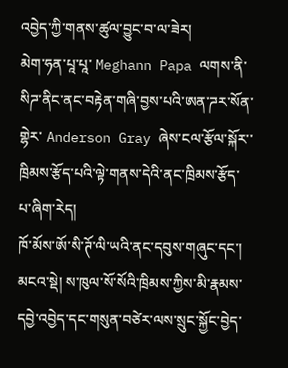འབྱེད་ཀྱི་གནས་ཚུལ་བྱུང་བ་ལ་ཟེར།
མེག་ཧན་པཱ་པཱ་ Meghann Papa ལགས་ནི་སིཌ་ནིང་ནང་བརྟེན་གཞི་བྱས་པའི་ཨན་ཌར་སོན་གྷེར་ Anderson Gray ཞེས་ངལ་རྩོལ་སྐོར་་ཁྲིམས་རྩོད་པའི་ལྟེ་གནས་དེའི་ནང་ཁྲིམས་རྩོད་པ་ཞིག་རེད།
ཁོ་མོས་ཨོ་སི་ཊོ་ལི་ཡའི་ནང་དབུས་གཞུང་དང་། མངའ་སྡེ། ས་ཁུལ་སོ་སོའི་ཁྲིམས་ཀྱིས་མི་རྣམས་དབྱེ་འབྱེད་དང་གསུན་བཙེར་ལས་སྲུང་སྐྱོང་བྱེད་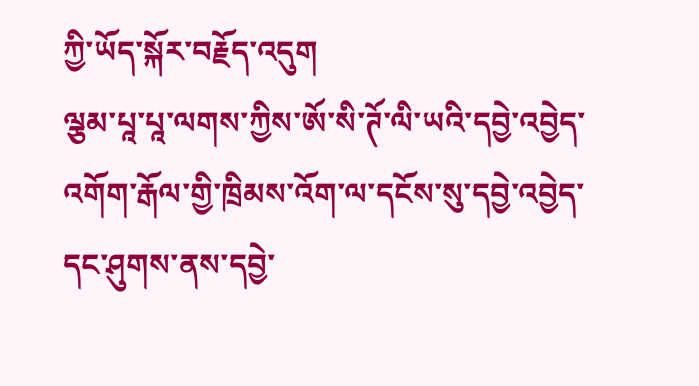ཀྱི་ཡོད་སྐོར་བརྗོད་འདུག
ལྕམ་པཱ་པཱ་ལགས་ཀྱིས་ཨོ་སི་ཊོ་ལི་ཡའི་དབྱེ་འབྱེད་འགོག་རྒོལ་གྱི་ཁྲིམས་འོག་ལ་དངོས་སུ་དབྱེ་འབྱེད་དང་ཤུགས་ནས་དབྱེ་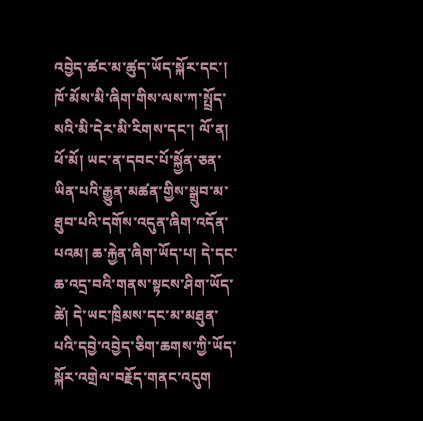འབྱེད་ཚང་མ་ཚུད་ཡོད་སྐོར་དང་། ཁོ་མོས་མི་ཞིག་གིས་ལས་ཀ་སྤྲོད་སའི་མི་དེར་མི་རིགས་དང་། ལོ་ན། ཕོ་མོ། ཡང་ན་དབང་པོ་སྐྱོན་ཅན་ཡིན་པའི་རྒྱུན་མཚན་གྱིས་སྒྲུབ་མ་ཐུབ་པའི་དགོས་འདུན་ཞིག་འདོན་པའམ། ཆ་རྐྱེན་ཞིག་ཡོད་པ། དེ་དང་ཆ་འདྲ་བའི་གནས་སྟངས་ཤིག་ཡོད་ཚེ། དེ་ཡང་ཁྲིམས་དང་མ་མཐུན་པའི་དབྱེ་འབྱེད་ཅིག་ཆགས་ཀྱི་ཡོད་སྐོར་འགྲེལ་བརྗོད་གནང་འདུག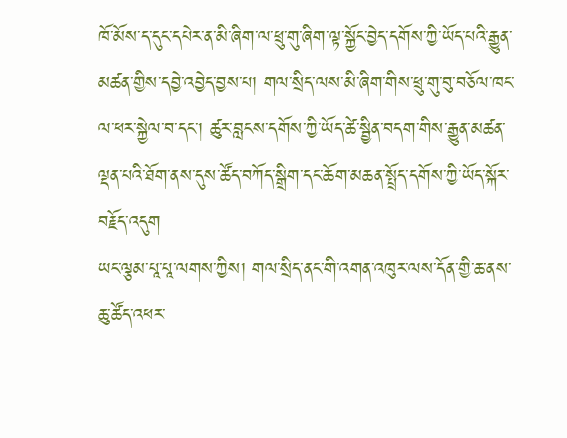ཁོ་མོས་ད་དུང་དཔེར་ན་མི་ཞིག་ལ་ཕྲུ་གུ་ཞིག་ལྟ་སྐྱོང་བྱེད་དགོས་ཀྱི་ཡོད་པའི་རྒྱུན་མཚན་གྱིས་དབྱེ་འབྱེད་བྱས་པ། གལ་སྲིད་ལས་མི་ཞིག་གིས་ཕྲུ་གུ་བུ་བཅོལ་ཁང་ལ་ཕར་སྐྱེལ་བ་དང་། ཚུར་བླངས་དགོས་ཀྱི་ཡོད་ཚེ་སྦྱིན་བདག་གིས་རྒྱུན་མཚན་ལྡན་པའི་ཐོག་ནས་དུས་ཚོད་བཀོད་སྒྲིག་དང་ཆོག་མཆན་སྤྲོད་དགོས་ཀྱི་ཡོད་སྐོར་བརྗོད་འདུག
ཡང་ལྕམ་པཱ་པཱ་ལགས་ཀྱིས། གལ་སྲིད་ནང་གི་འགན་འཁུར་ལས་དོན་གྱི་ཆ་ནས་ཆུ་ཚོད་འཕར་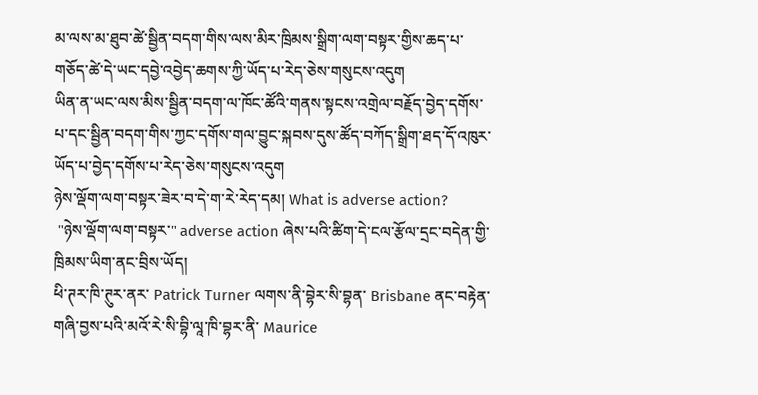མ་ལས་མ་ཐུབ་ཚེ་སྦྱིན་བདག་གིས་ལས་མིར་ཁྲིམས་སྒྲིག་ལག་བསྟར་གྱིས་ཆད་པ་གཅོད་ཚེ་དེ་ཡང་དབྱེ་འབྱེད་ཆགས་ཀྱི་ཡོད་པ་རེད་ཅེས་གསུངས་འདུག
ཡིན་ན་ཡང་ལས་མིས་སྦྱིན་བདག་ལ་ཁོང་ཚོའི་གནས་སྟངས་འགྲེལ་བརྗོད་བྱེད་དགོས་པ་དང་སྦྱིན་བདག་གིས་ཀྱང་དགོས་གལ་བྱུང་སྐབས་དུས་ཚོད་བཀོད་སྒྲིག་ཐད་དོ་འཁུར་ཡོད་པ་བྱེད་དགོས་པ་རེད་ཅེས་གསུངས་འདུག
ཉེས་ལྡོག་ལག་བསྟར་ཟེར་བ་དེ་ག་རེ་རེད་དམ། What is adverse action?
 "ཉེས་ལྡོག་ལག་བསྟར་" adverse action ཞེས་པའི་ཚིག་དེ་ངལ་རྩོལ་དྲང་བདེན་གྱི་ཁྲིམས་ཡིག་ནང་བྲིས་ཡོད།
ཕི་ཊར་ཁི་ཊུར་ནར་ Patrick Turner ལགས་ནི་བྷེར་སི་བྷན་ Brisbane ནང་བརྟེན་གཞི་བྱས་པའི་མའོ་རེ་སི་བྷི་ལཱ་ཁི་བྷར་ནི་ Maurice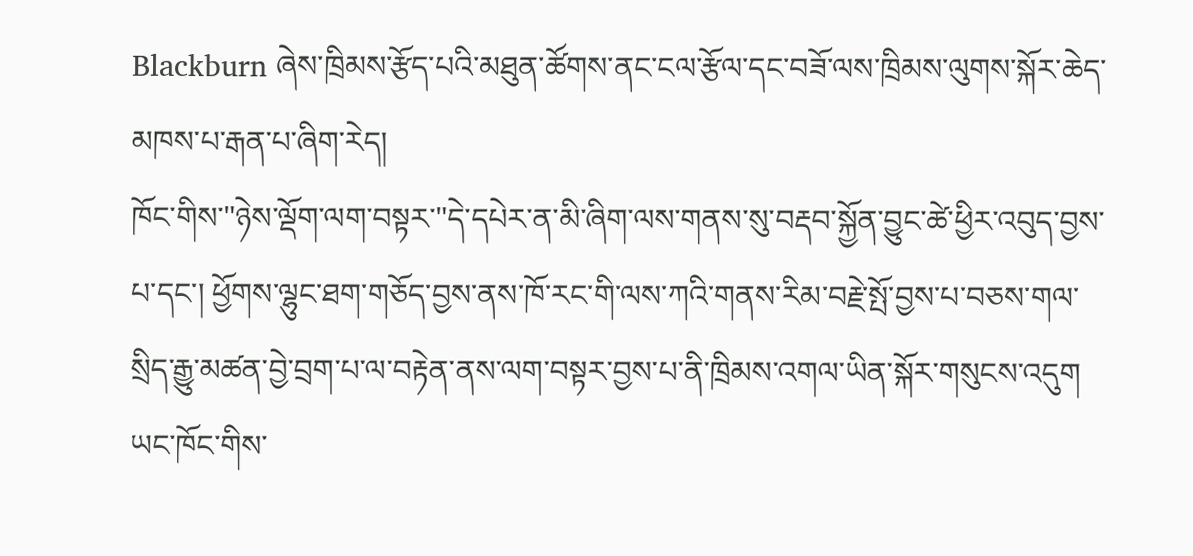Blackburn ཞེས་ཁྲིམས་རྩོད་པའི་མཐུན་ཚོགས་ནང་ངལ་རྩོལ་དང་བཟོ་ལས་ཁྲིམས་ལུགས་སྐོར་ཆེད་མཁས་པ་རྒན་པ་ཞིག་རེད།
ཁོང་གིས་"ཉེས་ལྡོག་ལག་བསྟར་"དེ་དཔེར་ན་མི་ཞིག་ལས་གནས་སུ་བརྡབ་སྐྱོན་བྱུང་ཚེ་ཕྱིར་འབུད་བྱས་པ་དང་། ཕྱོགས་ལྷུང་ཐག་གཅོད་བྱས་ནས་ཁོ་རང་གི་ལས་ཀའི་གནས་རིམ་བརྗེ་སྤོ་བྱས་པ་བཅས་གལ་སྲིད་རྒྱུ་མཚན་བྱེ་བྲག་པ་ལ་བརྟེན་ནས་ལག་བསྟར་བྱས་པ་ནི་ཁྲིམས་འགལ་ཡིན་སྐོར་གསུངས་འདུག
ཡང་ཁོང་གིས་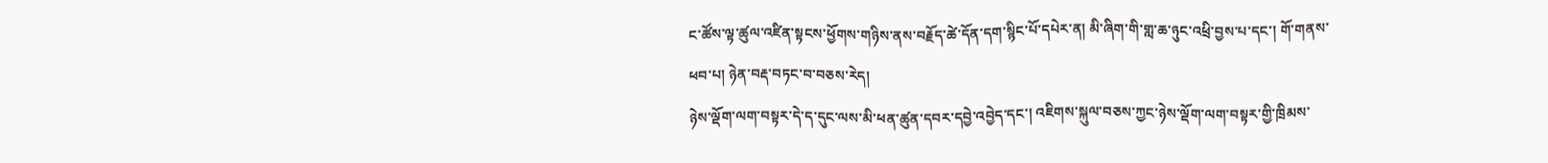ང་ཚོས་ལྟ་ཚུལ་འཛིན་སྟངས་ཕྱོགས་གཉིས་ནས་བརྗོད་ཚེ་དོན་དག་སྙིང་པོ་དཔེར་ན། མི་ཞིག་གི་གླ་ཆ་ཉུང་འཕྲི་བྱས་པ་དང་། གོ་གནས་ཕབ་པ། ཉེན་བརྡ་བཏང་བ་བཅས་རེད།
ཉེས་ལྡོག་ལག་བསྟར་དེ་ད་དུང་ལས་མི་ཕན་ཚུན་དབར་དབྱེ་འབྱེད་དང་། འཇིགས་སྐུལ་བཅས་ཀྱང་ཉེས་ལྡོག་ལག་བསྟར་གྱི་ཁྲིམས་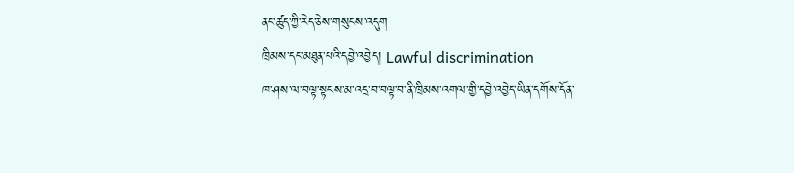ནང་ཚུད་ཀྱི་རེད་ཅེས་གསུངས་འདུག
ཁྲིམས་དང་མཐུན་པའི་དབྱེ་འབྱེད། Lawful discrimination
ཁ་ཤས་ལ་བལྟ་སྟངས་མ་འདྲ་བ་བལྟ་བ་ནི་ཁྲིམས་འགལ་གྱི་དབྱེ་འབྱེད་ཡིན་དགོས་དོན་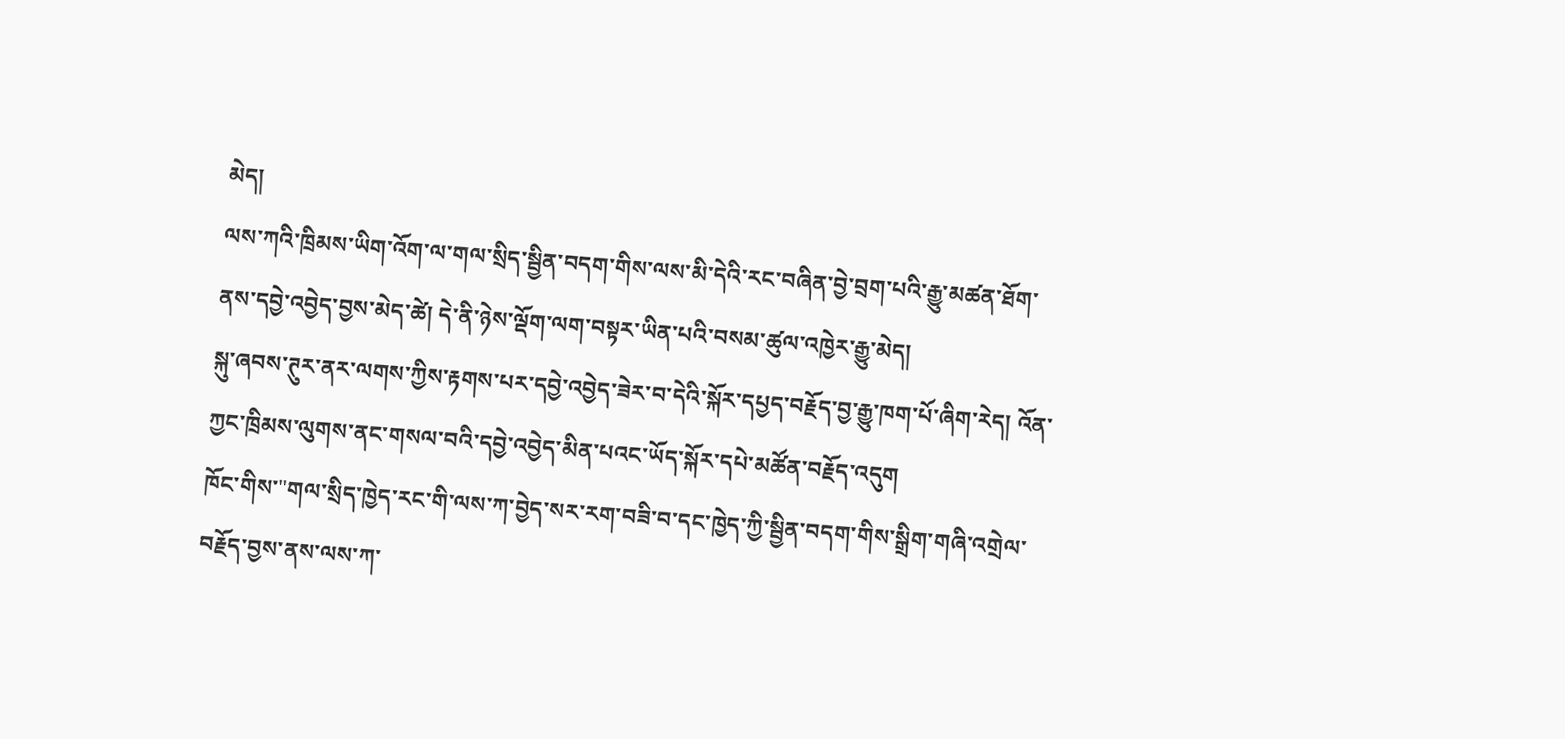མེད།
ལས་ཀའི་ཁྲིམས་ཡིག་འོག་ལ་གལ་སྲིད་སྦྱིན་བདག་གིས་ལས་མི་དེའི་རང་བཞིན་བྱེ་བྲག་པའི་རྒྱུ་མཚན་ཐོག་ནས་དབྱེ་འབྱེད་བྱས་མེད་ཚེ། དེ་ནི་ཉེས་ལྡོག་ལག་བསྟར་ཡིན་པའི་བསམ་ཚུལ་འཁྱེར་རྒྱུ་མེད།
སྐུ་ཞབས་ཊུར་ནར་ལགས་ཀྱིས་རྟགས་པར་དབྱེ་འབྱེད་ཟེར་བ་དེའི་སྐོར་དཔྱད་བརྗོད་བྱ་རྒྱུ་ཁག་པོ་ཞིག་རེད། འོན་ཀྱང་ཁྲིམས་ལུགས་ནང་གསལ་བའི་དབྱེ་འབྱེད་མིན་པའང་ཡོད་སྐོར་དཔེ་མཚོན་བརྗོད་འདུག
ཁོང་གིས་"གལ་སྲིད་ཁྱེད་རང་གི་ལས་ཀ་བྱེད་སར་རག་བཟི་བ་དང་ཁྱེད་ཀྱི་སྦྱིན་བདག་གིས་སྒྲིག་གཞི་འགྲེལ་བརྗོད་བྱས་ནས་ལས་ཀ་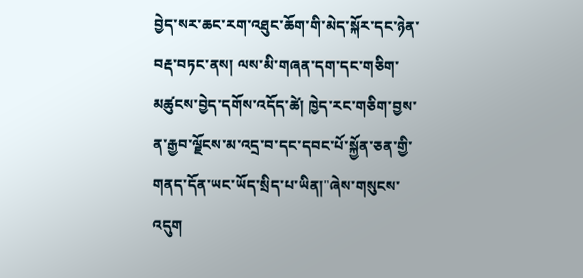བྱེད་སར་ཆང་རག་འཐུང་ཆོག་གི་མེད་སྐོར་དང་ཉེན་བརྡ་བཏང་ནས། ལས་མི་གཞན་དག་དང་གཅིག་མཚུངས་བྱེད་དགོས་འདོད་ཚེ། ཁྱེད་རང་གཅིག་བྱས་ན་རྒྱབ་ལྗོངས་མ་འདྲ་བ་དང་དབང་པོ་སྐྱོན་ཅན་གྱི་གནད་དོན་ཡང་ཡོད་སྲིད་པ་ཡིན།"ཞེས་གསུངས་འདུག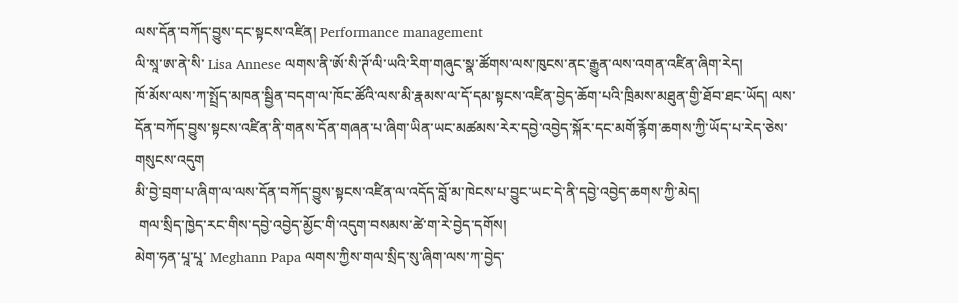ལས་དོན་བཀོད་བྱུས་དང་སྟངས་འཛིན། Performance management
ལི་སཱ་ཨ་ནེ་སི་ Lisa Annese ལགས་ནི་ཨོ་སི་ཊོ་ལི་ཡའི་རིག་གཞུང་སྣ་ཚོགས་ལས་ཁུངས་ནང་རྒྱུན་ལས་འགན་འཛིན་ཞིག་རེད།
ཁོ་མོས་ལས་ཀ་སྤྲོད་མཁན་སྦྱིན་བདག་ལ་ཁོང་ཚོའི་ལས་མི་རྣམས་ལ་དོ་དམ་སྟངས་འཛིན་བྱེད་ཆོག་པའི་ཁྲིམས་མཐུན་གྱི་ཐོབ་ཐང་ཡོད། ལས་དོན་བཀོད་བྱུས་སྟངས་འཛིན་ནི་གནས་དོན་གཞན་པ་ཞིག་ཡིན་ཡང་མཚམས་རེར་དབྱེ་འབྱེད་སྐོར་དང་མགོ་རྙོག་ཆགས་ཀྱི་ཡོད་པ་རེད་ཅེས་གསུངས་འདུག
མི་བྱེ་བྲག་པ་ཞིག་ལ་ལས་དོན་བཀོད་བྱུས་སྟངས་འཛིན་ལ་འདོད་བློ་མ་ཁེངས་པ་བྱུང་ཡང་དེ་ནི་དབྱེ་འབྱེད་ཆགས་ཀྱི་མེད།
 གལ་སྲིད་ཁྱེད་རང་གིས་དབྱེ་འབྱེད་མྱོང་གི་འདུག་བསམས་ཚེ་ག་རེ་བྱེད་དགོས།
མེག་ཧན་པཱ་པཱ་ Meghann Papa ལགས་ཀྱིས་གལ་སྲིད་སུ་ཞིག་ལས་ཀ་བྱེད་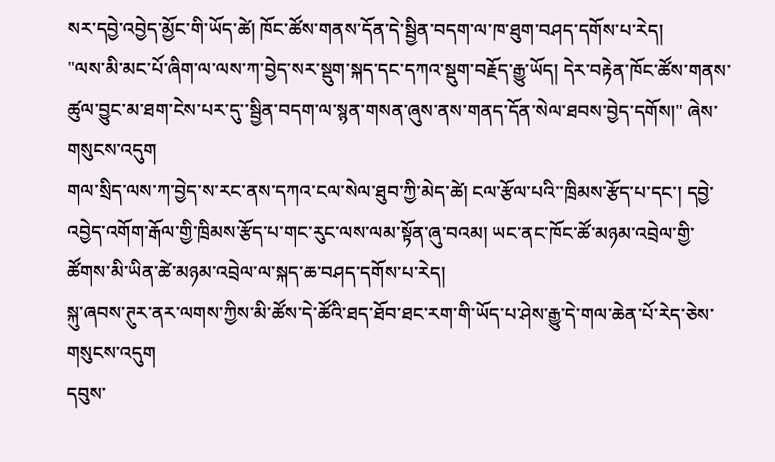སར་དབྱེ་འབྱེད་མྱོང་གི་ཡོད་ཚེ། ཁོང་ཚོས་གནས་དོན་དེ་སྦྱིན་བདག་ལ་ཁ་ཐུག་བཤད་དགོས་པ་རེད།
"ལས་མི་མང་པོ་ཞིག་ལ་ལས་ཀ་བྱེད་སར་སྡུག་སྐད་དང་དཀའ་སྡུག་བརྗོད་རྒྱུ་ཡོད། དེར་བརྟེན་ཁོང་ཚོས་གནས་ཚུལ་བྱུང་མ་ཐག་ངེས་པར་དུ་་སྦྱིན་བདག་ལ་སྙན་གསན་ཞུས་ནས་གནད་དོན་སེལ་ཐབས་བྱེད་དགོས།" ཞེས་གསུངས་འདུག
གལ་སྲིད་ལས་ཀ་བྱེད་ས་རང་ནས་དཀའ་ངལ་སེལ་ཐུབ་ཀྱི་མེད་ཚེ། ངལ་རྩོལ་པའི་་ཁྲིམས་རྩོད་པ་དང་། དབྱེ་འབྱེད་འགོག་རྒོལ་གྱི་ཁྲིམས་རྩོད་པ་གང་རུང་ལས་ལམ་སྟོན་ཞུ་བའམ། ཡང་ནང་ཁོང་ཚོ་མཉམ་འབྲེལ་གྱི་ཚོགས་མི་ཡིན་ཚེ་མཉམ་འབྲེལ་ལ་སྐད་ཆ་བཤད་དགོས་པ་རེད།
སྐུ་ཞབས་ཊུར་ནར་ལགས་ཀྱིས་མི་ཚོས་དེ་ཚོའི་ཐད་ཐོབ་ཐང་རག་གི་ཡོད་པ་ཤེས་རྒྱུ་དེ་གལ་ཆེན་པོ་རེད་ཅེས་གསུངས་འདུག
དབུས་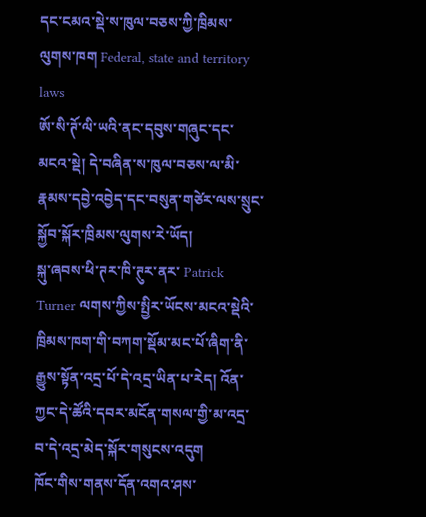དང་ངམའ་སྡེ་ས་ཁུལ་བཅས་ཀྱི་ཁྲིམས་ལུགས་ཁག Federal, state and territory laws
ཨོ་སི་ཊོ་ལི་ཡའི་ནང་དབུས་གཞུང་དང་མངའ་སྡེ། དེ་བཞིན་ས་ཁུལ་བཅས་ལ་མི་རྣམས་དབྱེ་འབྱེད་དང་བསུན་གཙེར་ལས་སྲུང་སྐྱོབ་སྐོར་ཁྲིམས་ལུགས་རེ་ཡོད།
སྐུ་ཞབས་ཕི་ཊར་ཁི་ཊུར་ནར་ Patrick Turner ལགས་ཀྱིས་སྤྱིར་ཡོངས་མངའ་སྡེའི་ཁྲིམས་ཁག་གི་བཀག་སྡོམ་མང་པོ་ཞིག་ནི་རྒྱུས་སྟོན་འདྲ་པོ་དེ་འདྲ་ཡིན་པ་རེད། འོན་ཀྱང་དེ་ཚོའི་དབར་མངོན་གསལ་གྱི་མ་འདྲ་བ་དེ་འདྲ་མེད་སྐོར་གསུངས་འདུག
ཁོང་གིས་གནས་དོན་འགའ་ཤས་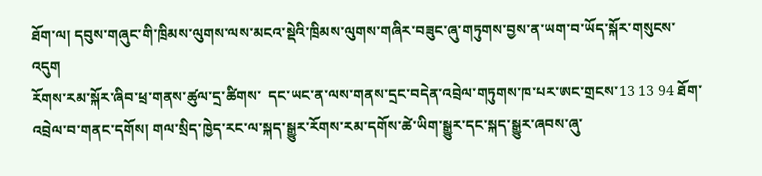ཐོག་ལ། དབུས་གཞུང་གི་ཁྲིམས་ལུགས་ལས་མངའ་སྡེའི་ཁྲིམས་ལུགས་གཞིར་བཟུང་ཞུ་གཏུགས་བྱས་ན་ཡག་བ་ཡོད་སྐོར་གསུངས་འདུག
རོགས་རམ་སྐོར་ཞིབ་ཕྲ་གནས་ཚུལ་དྲ་ཚིགས་  དང་ཡང་ན་ལས་གནས་དྲང་བདེན་འབྲེལ་གཏུགས་ཁ་པར་ཨང་གྲངས་13 13 94 ཐོག་འབྲེལ་བ་གནང་དགོས། གལ་སྲིད་ཁྱེད་རང་ལ་སྐད་སྒྱུར་རོགས་རམ་དགོས་ཚེ་ཡིག་སྒྱུར་དང་སྐད་སྒྱུར་ཞབས་ཞུ་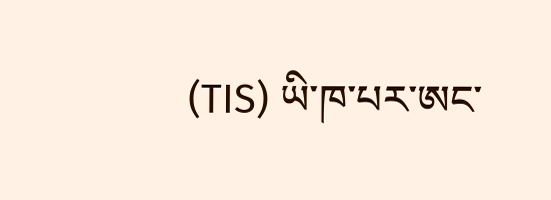(TIS) ཡི་ཁ་པར་ཨང་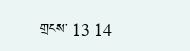གྲངས་ 13 14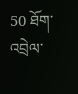50 ཐོག་འབྲེལ་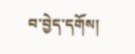བ་བྱེད་དགོས།